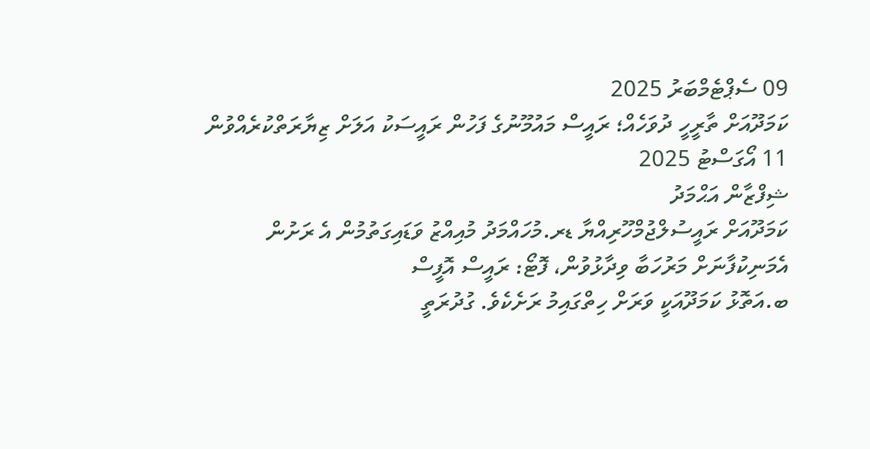09 ސެޕްޓެމްބަރު 2025
ކަމަދޫއަށް ތާރީހީ ދުވަހެއް؛ ރައީސް މައުމޫނުގެ ފަހުން ރައީސަކު އަލަށް ޒިޔާރަތްކުރެއްވުން
11 އޯގަސްޓު 2025
ޝިފްޒާން އަޙްމަދު
ކަމަދޫއަށް ރައީސުލްޖުމްހޫރިއްޔާ ޑރ.މުހައްމަދު މުއިއްޒު ވަޑައިގަތުމުން އެ ރަށުން އެމަނިކުފާނަށް މަރުހަބާ ވިދާޅުވުން، ފޮޓޯ: ރައީސް އޮފީސް
ބ.އަތޮޅު ކަމަދޫއަކީ ވަރަށް ހިތްގައިމު ރަށެކެވެ. ގުދުރަތީ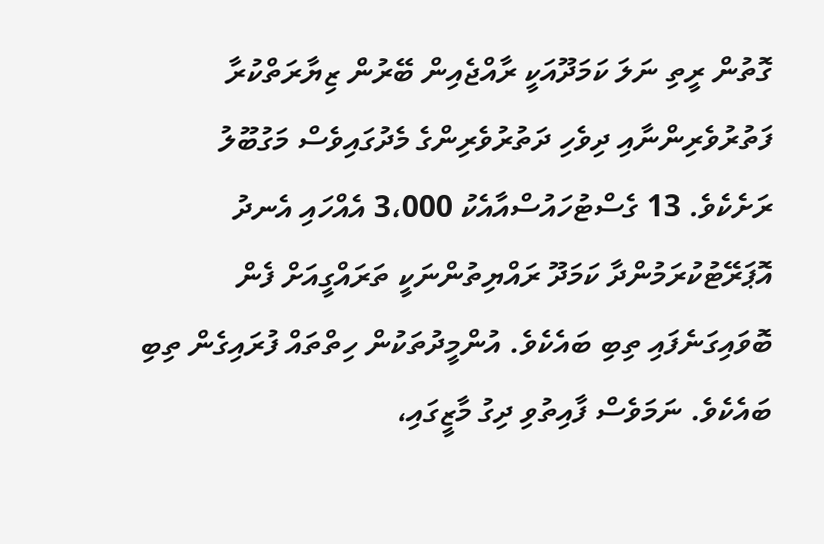ގޮތުން ރީތި ނަލަ ކަމަދޫއަކީ ރާއްޖެއިން ބޭރުން ޒިޔާރަތްކުރާ ފަތުރުވެރިންނާއި ދިވެހި ދަތުރުވެރިންގެ މެދުގައިވެސް މަގުބޫލު ރަށެކެވެ. 13 ގެސްޓުހައުސްއާއެކު 3،000 އެއްހައި އެނދު އޮޕަރޭޓުކުރަމުންދާ ކަމަދޫ ރައްޔިތުންނަކީ ތަރައްގީއަށް ފެން ބޮވައިގަނެފައި ތިބި ބައެކެވެ. އުންމީދުތަކުން ހިތްތައް ފުރައިގެން ތިބި ބައެކެވެ. ނަމަވެސް ފާއިތުވި ދިގު މާޒީގައި،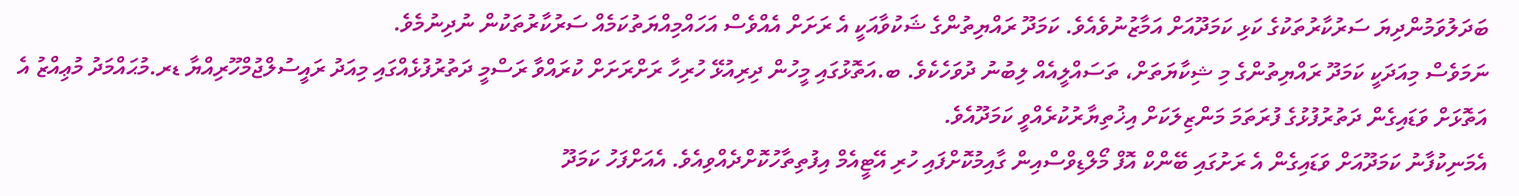ބަދަލުވަމުންދިޔަ ސަރުކާރުތަކުގެ ކަޅި ކަމަދޫއަށް އަމާޒުނުވެއެވެ. ކަމަދޫ ރައްޔިތުންގެ ޝަކުވާއަކީ އެ ރަށަށް އެއްވެސް އަހައްމިއްޔަތުކަމެއް ސަރުކާރުތަކުން ނުދިނުމެވެ.
ނަމަވެސް މިއަދަކީ ކަމަދޫ ރައްޔިތުންގެ މި ޝިކާޔަތަށް، ތަސައްލީއެއް ލިބުނު ދުވަހެކެވެ. ބ.އަތޮޅުގައި މީހުން ދިރިއުޅޭ ހުރިހާ ރަށްރަށަށް ކުރައްވާ ރަސްމީ ދަތުރުފުޅެއްގައި މިއަދު ރައީސުލްޖުމްހޫރިއްޔާ ޑރ.މުޙައްމަދު މުޢިއްޒު އެ އަތޮޅަށް ވަޑައިގެން ދަތުރުފުޅުގެ ފުރަތަމަ މަންޒިލަކަށް އިޚުތިޔާރުކުރެއްވީ ކަމަދޫއެވެ.
އެމަނިކުފާނު ކަމަދޫއަށް ވަޑައިގެން އެ ރަށުގައި ބޭންކް އޮފް މޯލްޑިވްސްއިން ގާއިމުކޮށްފައި ހުރި އޭޓީއެމް އިފުތިތާހުކޮށްދެއްވިއެވެ. އެއަށްފަހު ކަމަދޫ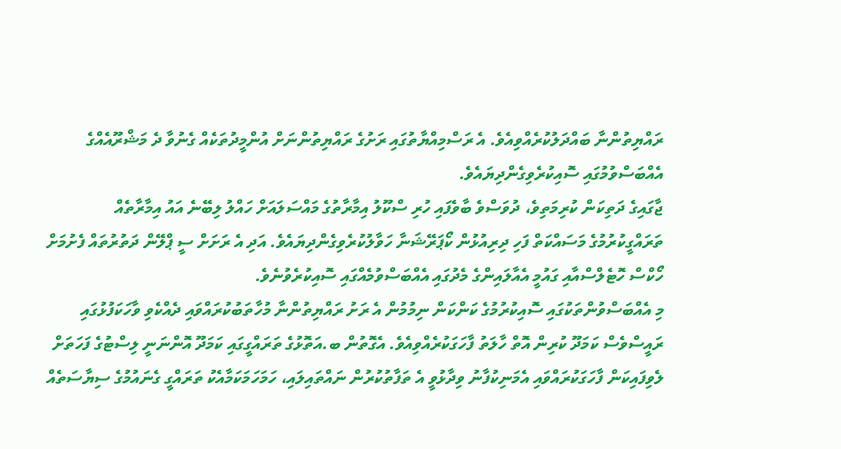ރައްޔިތުންނާ ބައްދަލުކުރެއްވިއެވެ. އެ ރަސްމިއްޔާތުގައި ރަށުގެ ރައްޔިތުންނަށް އުންމީދުތަކެއް ގެނުވާ ދެ މަޝްރޫއެއްގެ އެއްބަސްވުމުގައި ސޮއިކުރެވިގެންދިޔައެވެ.
ޖާގައިގެ ދަތިކަން ކުރިމަތިވެ، ދުވަސްވެ ބާވެފައި ހުރި ސްކޫލު އިމާރާތުގެ މައްސަލައަށް ހައްލު ލިބޭނެ އައު އިމާރާތެއް ތަރައްގީކުރުމުގެ މަސައްކަތް ފަހި ދިރިއުޅުން ކޯޕަރޭޝަނާ ހަވާލުކުރެވިގެންދިޔައެވެ. އަދި އެ ރަށަށް ސީ ޕްލޭން ދަތުރުތައް ފެށުމަށް ހޯކްސް ހޮޓެލްސްއާއި ގައުމީ އެއާލައިންގެ މެދުގައި އެއްބަސްވުމެއްގައި ސޮއިކުރެވުނެވެ.
މި އެއްބަސްވުންތަކުގައި ސޮއިކުރުމުގެ ކަންކަން ނިމުމުން އެ ރަށު ރައްޔިތުންނާ މުހާތަބުކުރައްވައި ދެއްކެވި ވާހަކަފުޅުގައި ރައީސްވެސް ކަމަދޫ ކުރިން އޮތް ހާލަތު ފާހަގަކުރެއްވިއެވެ. އެގޮތުން ބ.އަތޮޅުގެ ތަރައްގީގައި ކަމަދޫ އޮންނަނީ ލިސްޓުގެ ފަހަތަށް ލެވިފައިކަން ފާހަގަކުރައްވައި އެމަނިކުފާނު ވިދާޅުވީ އެ ތަފާތުކުރުން ނައްތައިލައި، ހަމަހަމަކަމާއެކު ތަރައްގީ ގެނައުމުގެ ސިޔާސަތެއް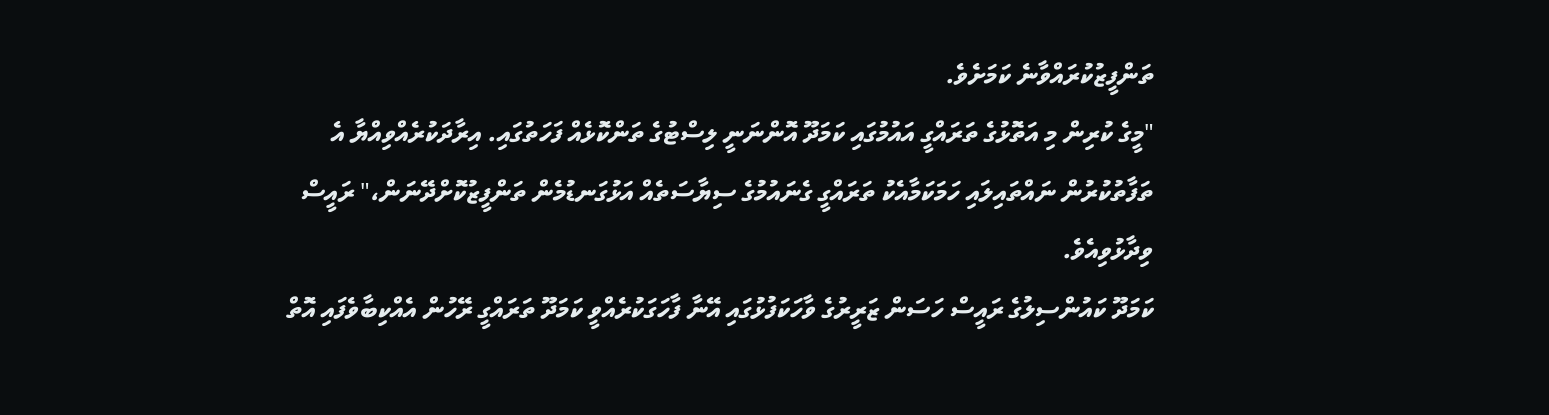ތަންފީޒުކުރައްވާނެ ކަމަށެވެ.
"މީގެ ކުރިން މި އަތޮޅުގެ ތަރައްގީ އައުމުގައި ކަމަދޫ އޮންނަނީ ލިސްޓުގެ ތަންކޮޅެއް ފަހަތުގައި. އިރާދަކުރެއްވިއްޔާ އެ ތަފާތުކުރުން ނައްތައިލައި ހަމަކަމާއެކު ތަރައްގީ ގެނައުމުގެ ސިޔާސަތެއް އަޅުގަނޑުމެން ތަންފީޒުކޮށްދޭނަން،" ރައީސް ވިދާޅުވިއެވެ.
ކަމަދޫ ކައުންސިލުގެ ރައީސް ހަސަން ޒަރީރުގެ ވާހަކަފުޅުގައި އޭނާ ފާހަގަކުރެއްވީ ކަމަދޫ ތަރައްގީ ރޭހުން އެއްކިބާވެފައި އޮތް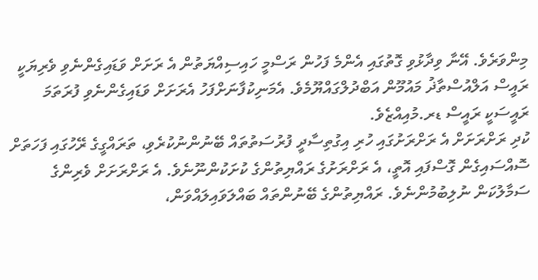މިންވަރެވެ. އޭނާ ވިދާޅުވި ގޮތުގައި އެންމެ ފަހުން ރަސްމީ ހައިސިއްޔަތުން އެ ރަށަށް ވަޑައިގެންނެވި ވެރިޔަކީ ރައީސް އަލްއުސްތާޛު މައުމޫން އަބްދުލްގައްޔޫމެވެ. އެމަނިކުފާނަށްފަހު އެރަށަށް ވަޑައިގެންނެވި ފުރަތަމަ ރައީސަކީ ރައީސް ޑރ.މުއިއްޒެވެ.
ކުދި ރަށްރަށަށް އެ ރަށްރަށުގައި ހުރި އިގުތިސާދީ ފުރުސަތުތައް ބޭނުންނުކުރެވި، ތަރައްގީގެ ރޭހުގައި ފަހަތަށް ސޮއްސައިގެން ގޮސްފައި އޮތީ، އެ ރަށްރަށުގެ ރައްޔިތުންގެ ކުށަކުންނޫނެވެ. އެ ރަށްރަށަށް ވެރިންގެ ސަމާލުކަން ނުލިބުމުންނެވެ. ރައްޔިތުންގެ ބޭނުންތައް ބައްލަވައިލައްވަން،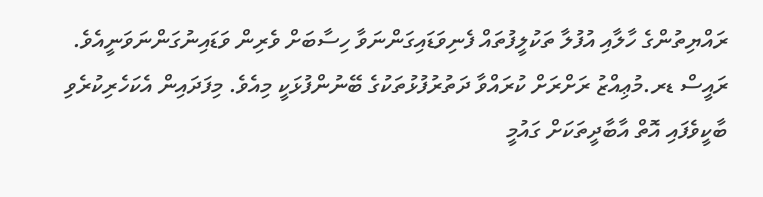ރައްޔިތުންގެ ހާލާއި އުފުލާ ތަކުލީފުތައް ފެނިވަޑައިގަންނަވާ ހިސާބަށް ވެރިން ވަޑައިނުގަންނަވަނީއެވެ.
ރައީސް ޑރ.މުޢިއްޒު ރަށްރަށް ކުރައްވާ ދަތުރުފުޅުތަކުގެ ބޭނުންފުޅަކީ މިއެވެ. މިފަދައިން އެކަހެރިކުރެވި ބާކީވެފައި އޮތް އާބާދީތަކަށް ގައުމީ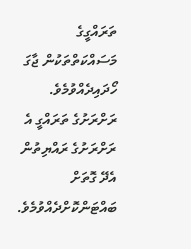ތަރައްގީގެ މަސައްކަތްތަކުން ޖާގަ ހޯދައިދެއްވުމެވެ. ރަށްރަށުގެ ތަރައްގީ އެ ރަށްރަށުގެ ރައްޔިތުން އެދޭ ގޮތަށް ބައްޓަންކޮށްދެއްވުމެވެ.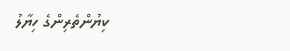ކިޔުންތެރިންގެ ހިޔާލު